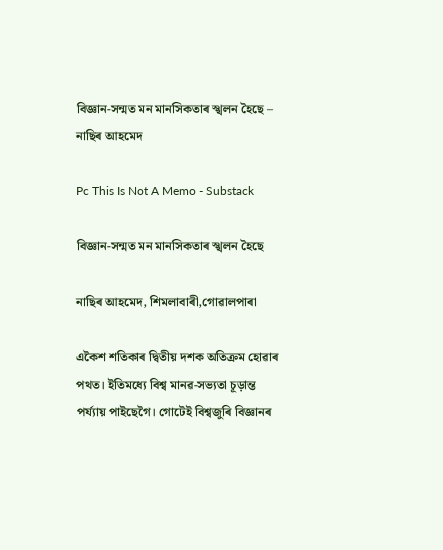বিজ্ঞান-সন্মত মন মানসিকতাৰ স্খলন হৈছে – নাছিৰ আহমেদ

Pc This Is Not A Memo - Substack

বিজ্ঞান-সন্মত মন মানসিকতাৰ স্খলন হৈছে

নাছিৰ আহমেদ, শিমলাবাৰী,গোৱালপাৰা

একৈশ শতিকাৰ দ্বিতীয় দশক অতিক্ৰম হোৱাৰ পথত। ইতিমধ্যে বিশ্ব মানৱ-সভ্যতা চূড়ান্ত পৰ্য্যায় পাইছেগৈ। গোটেই বিশ্বজুৰি বিজ্ঞানৰ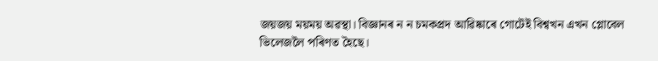জয়জয় ময়ময় অৱস্থা। বিজ্ঞানৰ ন ন চমকপ্ৰদ আৱিষ্কাৰে গোটেই বিশ্বখন এখন গ্লোবেল ভিলেজলৈ পৰিণত হৈছে।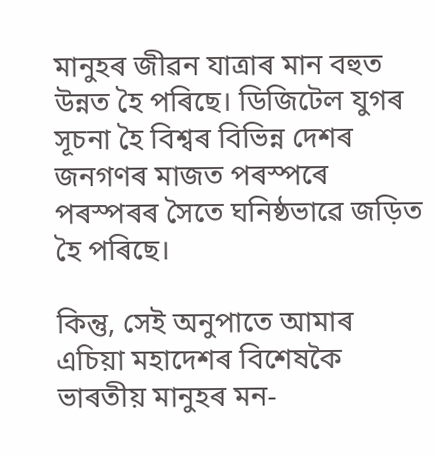মানুহৰ জীৱন যাত্ৰাৰ মান বহুত উন্নত হৈ পৰিছে। ডিজিটেল যুগৰ সূচনা হৈ বিশ্বৰ বিভিন্ন দেশৰ জনগণৰ মাজত পৰস্পৰে পৰস্পৰৰ সৈতে ঘনিষ্ঠভাৱে জড়িত হৈ পৰিছে।

কিন্তু, সেই অনুপাতে আমাৰ এচিয়া মহাদেশৰ বিশেষকৈ ভাৰতীয় মানুহৰ মন-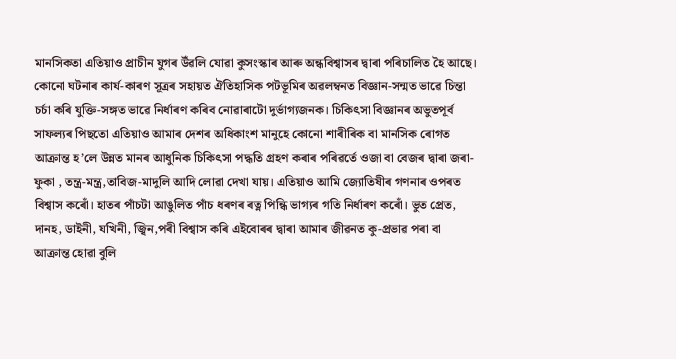মানসিকতা এতিয়াও প্ৰাচীন যুগৰ উঁৱলি যোৱা কুসংস্কাৰ আৰু অন্ধবিশ্বাসৰ দ্বাৰা পৰিচালিত হৈ আছে। কোনো ঘটনাৰ কাৰ্য-কাৰণ সূত্ৰৰ সহায়ত ঐতিহাসিক পটভূমিৰ অৱলম্বনত বিজ্ঞান-সন্মত ভাৱে চিন্তা চৰ্চা কৰি যুক্তি-সঙ্গত ভাৱে নিৰ্ধাৰণ কৰিব নোৱাৰাটো দুৰ্ভাগ্যজনক। চিকিৎসা বিজ্ঞানৰ অভুতপূৰ্ব সাফল্যৰ পিছতো এতিয়াও আমাৰ দেশৰ অধিকাংশ মানুহে কোনো শাৰীৰিক বা মানসিক ৰোগত আক্ৰান্ত হ’লে উন্নত মানৰ আধুনিক চিকিৎসা পদ্ধতি গ্ৰহণ কৰাৰ পৰিৱৰ্তে ওজা বা বেজৰ দ্বাৰা জৰা-ফুকা , তন্ত্ৰ-মন্ত্ৰ,তাবিজ-মাদুলি আদি লোৱা দেখা যায়। এতিয়াও আমি জ্যোতিষীৰ গণনাৰ ওপৰত বিশ্বাস কৰোঁ। হাতৰ পাঁচটা আঙুলিত পাঁচ ধৰণৰ ৰত্ন পিন্ধি ভাগ্যৰ গতি নিৰ্ধাৰণ কৰোঁ। ভুত প্ৰেত, দানহ, ডাইনী, যখিনী, জ্বিন,পৰী বিশ্বাস কৰি এইবোৰৰ দ্বাৰা আমাৰ জীৱনত কু-প্ৰভাৱ পৰা বা আক্ৰান্ত হোৱা বুলি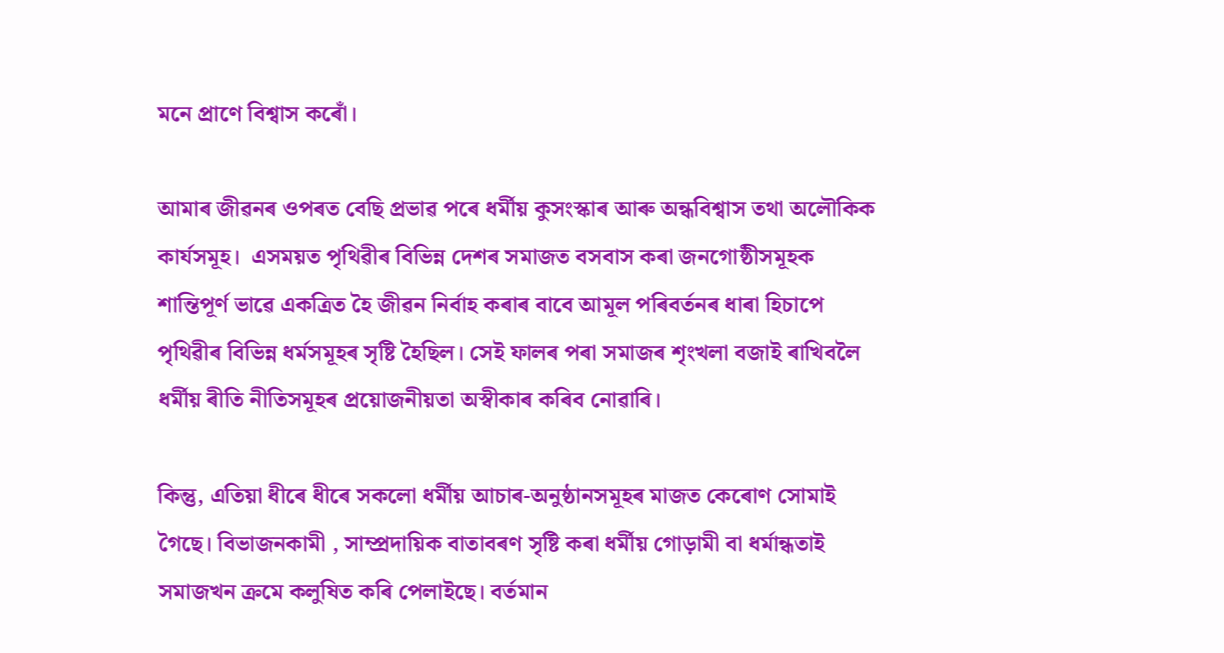মনে প্ৰাণে বিশ্বাস কৰোঁ।

আমাৰ জীৱনৰ ওপৰত বেছি প্ৰভাৱ পৰে ধৰ্মীয় কুসংস্কাৰ আৰু অন্ধবিশ্বাস তথা অলৌকিক কাৰ্যসমূহ।  এসময়ত পৃথিৱীৰ বিভিন্ন দেশৰ সমাজত বসবাস কৰা জনগোষ্ঠীসমূহক শান্তিপূৰ্ণ ভাৱে একত্ৰিত হৈ জীৱন নিৰ্বাহ কৰাৰ বাবে আমূল পৰিবৰ্তনৰ ধাৰা হিচাপে পৃথিৱীৰ বিভিন্ন ধৰ্মসমূহৰ সৃষ্টি হৈছিল। সেই ফালৰ পৰা সমাজৰ শৃংখলা বজাই ৰাখিবলৈ ধৰ্মীয় ৰীতি নীতিসমূহৰ প্ৰয়োজনীয়তা অস্বীকাৰ কৰিব নোৱাৰি।

কিন্তু, এতিয়া ধীৰে ধীৰে সকলো ধৰ্মীয় আচাৰ-অনুষ্ঠানসমূহৰ মাজত কেৰোণ সোমাই গৈছে। বিভাজনকামী , সাম্প্ৰদায়িক বাতাবৰণ সৃষ্টি কৰা ধৰ্মীয় গোড়ামী বা ধৰ্মান্ধতাই সমাজখন ক্ৰমে কলুষিত কৰি পেলাইছে। বৰ্তমান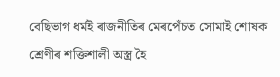বেছিভাগ ধৰ্মই ৰাজনীতিৰ মেৰপেঁচত সোমাই শোষক শ্ৰেণীৰ শক্তিশালী অস্ত্ৰ হৈ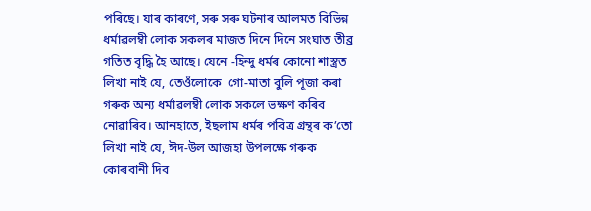পৰিছে। যাৰ কাৰণে, সৰু সৰু ঘটনাৰ আলমত বিভিন্ন ধৰ্মাৱলম্বী লোক সকলৰ মাজত দিনে দিনে সংঘাত তীব্ৰ গতিত বৃদ্ধি হৈ আছে। যেনে -হিন্দু ধৰ্মৰ কোনো শাস্ত্ৰত লিখা নাই যে, তেওঁলোকে  গো-মাতা বুলি পূজা কৰা গৰুক অন্য ধৰ্মাৱলম্বী লোক সকলে ভক্ষণ কৰিব নোৱাৰিব। আনহাতে, ইছলাম ধৰ্মৰ পবিত্ৰ গ্ৰন্থৰ ক’তো লিখা নাই যে, ঈদ-উল আজহা উপলক্ষে গৰুক কোৰবানী দিব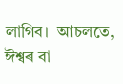লাগিব।  আচলতে, ঈশ্বৰ বা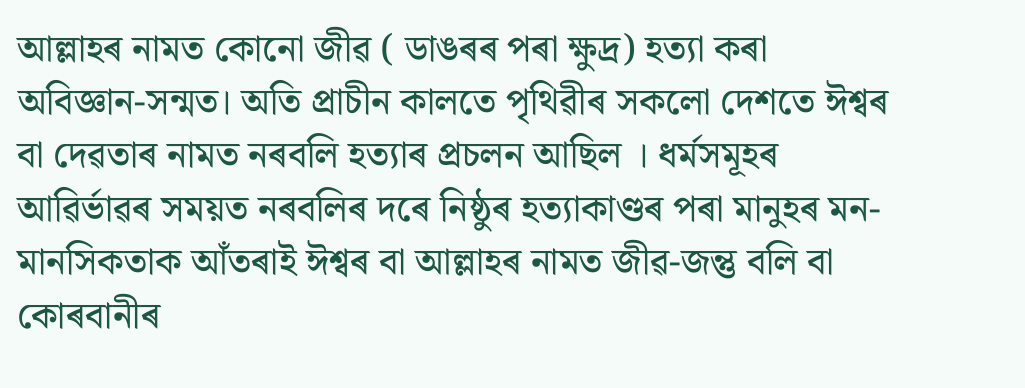আল্লাহৰ নামত কোনো জীৱ ( ডাঙৰৰ পৰা ক্ষুদ্ৰ) হত্যা কৰা অবিজ্ঞান-সন্মত। অতি প্ৰাচীন কালতে পৃথিৱীৰ সকলো দেশতে ঈশ্বৰ বা দেৱতাৰ নামত নৰবলি হত্যাৰ প্ৰচলন আছিল । ধৰ্মসমূহৰ আৱিৰ্ভাৱৰ সময়ত নৰবলিৰ দৰে নিষ্ঠুৰ হত্যাকাণ্ডৰ পৰা মানুহৰ মন-মানসিকতাক আঁতৰাই ঈশ্বৰ বা আল্লাহৰ নামত জীৱ-জন্তু বলি বা কোৰবানীৰ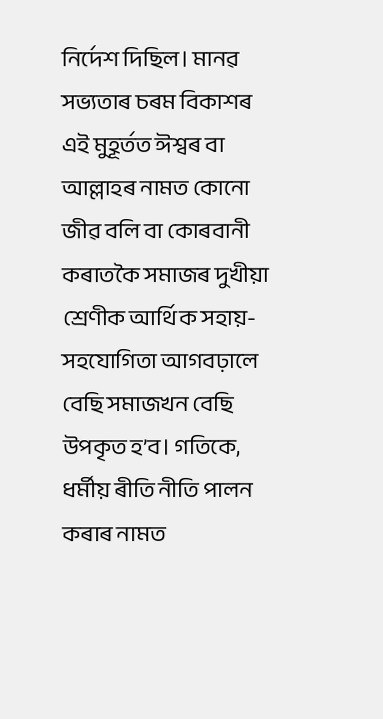নিৰ্দেশ দিছিল। মানৱ সভ্যতাৰ চৰম বিকাশৰ এই মুহূৰ্তত ঈশ্বৰ বা আল্লাহৰ নামত কোনো জীৱ বলি বা কোৰবানী কৰাতকৈ সমাজৰ দুখীয়া শ্ৰেণীক আৰ্থিক সহায়- সহযোগিতা আগবঢ়ালে বেছি সমাজখন বেছি উপকৃত হ’ব। গতিকে, ধৰ্মীয় ৰীতি নীতি পালন কৰাৰ নামত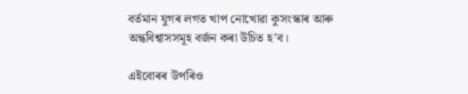বৰ্তমান যুগৰ লগত খাপ নোখোৱা কুসংস্কাৰ আৰু অন্ধবিশ্বাসসমূহ বৰ্জন কৰা উচিত হ’ব।

এইবোৰৰ উপৰিও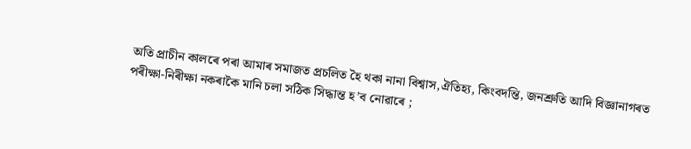অতি প্ৰাচীন কালৰে পৰা আমাৰ সমাজত প্ৰচলিত হৈ থকা নানা বিশ্বাস,ঐতিহ্য, কিংবদন্তি, জনশ্ৰুতি আদি বিজ্ঞানাগৰত পৰীক্ষা-নিৰীক্ষা নকৰাকৈ মানি চলা সঠিক সিদ্ধান্ত হ’ব নোৱাৰে ;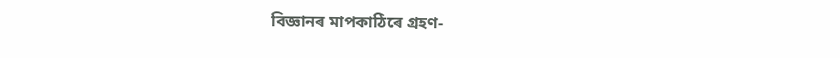বিজ্ঞানৰ মাপকাঠিৰে গ্ৰহণ-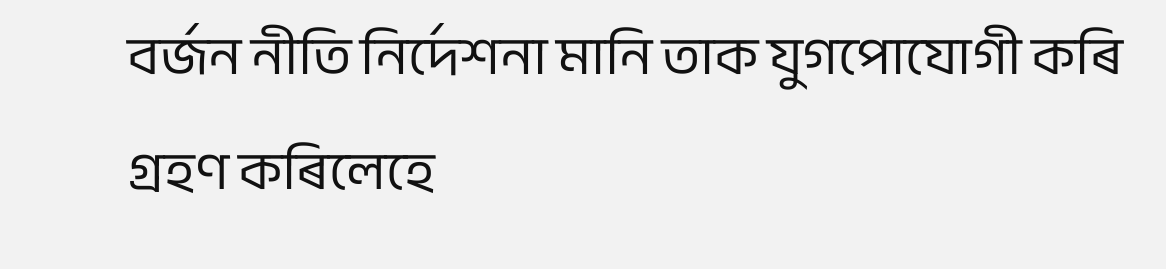বৰ্জন নীতি নিৰ্দেশনা মানি তাক যুগপোযোগী কৰি গ্ৰহণ কৰিলেহে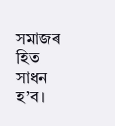সমাজৰ হিত সাধন হ’ব।